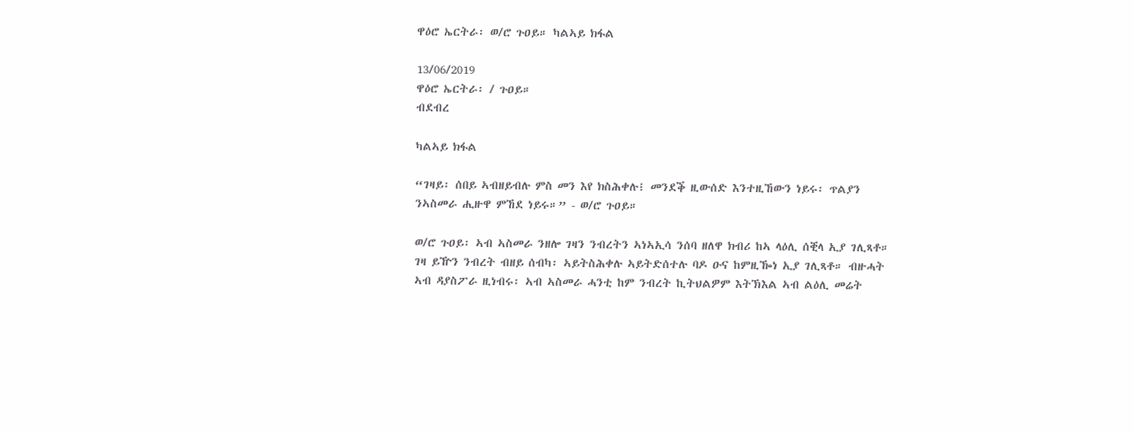ዋዕሮ ኤርትራ፡ ወ/ሮ ጉዐይ። ካልኣይ ክፋል

13/06/2019
ዋዕሮ ኤርትራ፡ / ጉዐይ።
ብደብረ

ካልኣይ ክፋል

“ገዛይ፡ ሰበይ ኣብዘይብሉ ምስ መን እየ ክስሕቀሉ፧ መንደቕ ዚውሰድ እንተዚኸውን ነይሩ፡ ጥልያን ንኣስመራ ሒዙዋ ምኸደ ነይሩ።” - ወ/ሮ ጉዐይ።

ወ/ሮ ጉዐይ፡ ኣብ ኣስመራ ንዘሎ ገዛን ንብረትን ኣነኣኢሳ ንሰባ ዘለዋ ክብሪ ከኣ ላዕሊ ሰቒላ ኢያ ገሊጻቶ። ገዛ ይዅን ንብረት ብዘይ ሰብካ፡ ኣይትስሕቀሉ ኣይትድሰተሉ ባዶ ዑና ከምዚዀነ ኢያ ገሊጻቶ። ብዙሓት ኣብ ዳያስፖራ ዚነብሩ፡ ኣብ ኣስመራ ሓንቲ ከም ንብረት ኪትህልዎም እትኽእል ኣብ ልዕሊ መሬት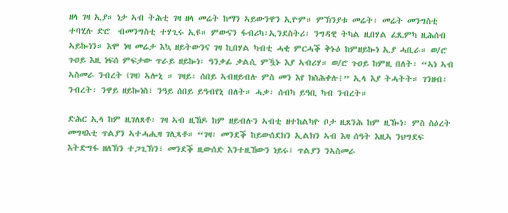ዘላ ገዛ ኢያ። ነታ ኣብ ትሕቲ ገዛ ዘላ መሬት ከማን ኣይውንዋን ኢዮም። ምኽንያቱ መሬት፡ መሬት መንግስቲ ተባሂሉ ድሮ  ብመንግስቲ ተሃጊሩ ኢዩ። ምውናን ፋብሪካ፡ኢንደስትሪ፡ ንግዳዊ ትካል ዚበሃል ፈጺምካ ዚሕሰብ ኣይኰነን። እሞ ነዛ መሬታ እኳ ዘይትውንና ገዛ ኪበሃል ካብቲ ሓቂ ምርሓቕ ቅኑዕ ከምዘይኰነ ኢያ ሓቢራ። ወ/ሮ ጉዐይ እዚ ነፍሰ ምፍታው ጥራይ ዘይኰነ፡ ዓንቃፊ ቃልሲ ምዃኑ እያ ኣብሪሃ። ወ/ሮ ጉዐይ ከምዚ በለት፡ “ኣነ ኣብ ኣስመራ ንብረት (ገዛ) ኣሎኒ ። ገዛይ፡ ሰበይ ኣብዘይብሉ ምስ መን እየ ክስሕቀሉ፧” ኢላ እያ ትሓትት። ገንዘብ፡ ንብረት፡ ንዋይ ዘይኰነስ፣ ንዓይ ሰበይ ይዓብየኒ በለት። ሓቃ፡ ሰብካ ይዓቢ ካብ ንብረት።

ድሕር ኢላ ከም ዚገለጸቶ፡ ገዛ ኣብ ዚኸዶ ከም ዘይብሉን ኣብቲ ዘተከልካዮ ቦታ ዚጸንሕ ከም ዚዀነ፡ ምስ ስዕረት መግዛእቲ ጥልያን ኣተሓሒዛ ገሊጻቶ። “ገዛ፡ መንደቕ ከይውሰደክን ኢልክን ኣብ እዛ ሰዓት እዚኣ ንህግደፍ እትድግፋ ዘለኽን ተጋጊኽን፣ መንደቕ ዚውሰድ እንተዚኸውን ነይሩ፣ ጥልያን ንኣስመራ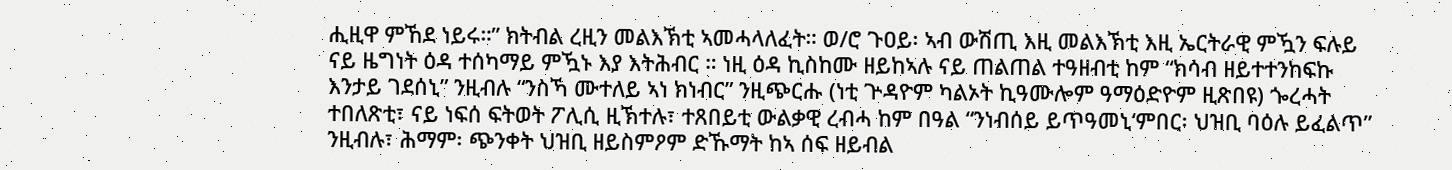ሒዚዋ ምኸደ ነይሩ።” ክትብል ረዚን መልእኽቲ ኣመሓላለፈት። ወ/ሮ ጉዐይ፡ ኣብ ውሽጢ እዚ መልእኽቲ እዚ ኤርትራዊ ምዃን ፍሉይ ናይ ዜግነት ዕዳ ተሰካማይ ምዃኑ እያ እትሕብር ። ነዚ ዕዳ ኪስከሙ ዘይከኣሉ ናይ ጠልጠል ተዓዘብቲ ከም “ክሳብ ዘይተተንከፍኩ እንታይ ገደሰኒ” ንዚብሉ “ንስኻ ሙተለይ ኣነ ክነብር” ንዚጭርሑ (ነቲ ጕዳዮም ካልኦት ኪዓሙሎም ዓማዕድዮም ዚጽበዩ) ጐረሓት ተበለጽቲ፣ ናይ ነፍሰ ፍትወት ፖሊሲ ዚኽተሉ፣ ተጸበይቲ ውልቃዊ ረብሓ ከም በዓል “ንነብሰይ ይጥዓመኒ‘ምበር፡ ህዝቢ ባዕሉ ይፈልጥ” ንዚብሉ፣ ሕማም፡ ጭንቀት ህዝቢ ዘይስምዖም ድኹማት ከኣ ሰፍ ዘይብል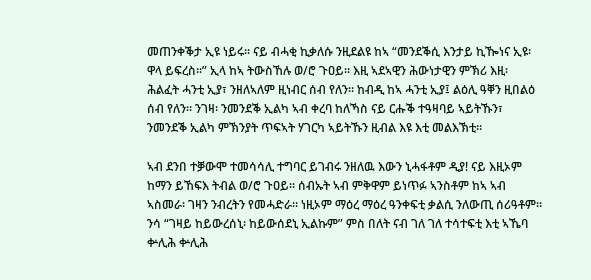መጠንቀቕታ ኢዩ ነይሩ። ናይ ብሓቂ ኪቃለሱ ንዚደልዩ ከኣ “መንደቕሲ እንታይ ኪዀነና ኢዩ፡ ዋላ ይፍረስ።” ኢላ ከኣ ትውስኸሉ ወ/ሮ ጉዐይ። እዚ ኣደኣዊን ሕውነታዊን ምኽሪ እዚ፡ ሕልፈት ሓንቲ ኢያ፣ ንዘለኣለም ዚነብር ሰብ የለን። ከብዲ ከኣ ሓንቲ ኢያ፤ ልዕሊ ዓቐን ዚበልዕ ሰብ የለን። ንገዛ፡ ንመንደቕ ኢልካ ኣብ ቀረባ ከለኻስ ናይ ርሑቕ ተዓዛባይ ኣይትኹን፣ ንመንደቕ ኢልካ ምኽንያት ጥፍኣት ሃገርካ ኣይትኹን ዚብል እዩ እቲ መልእኽቲ።

ኣብ ደንበ ተቓውሞ ተመሳሳሊ ተግባር ይገብሩ ንዘለዉ እውን ኒሓፋቶም ዲያ! ናይ እዚኦም ከማን ይኸፍእ ትብል ወ/ሮ ጉዐይ። ሰብኡት ኣብ ምቅዋም ይነጥፉ ኣንስቶም ከኣ ኣብ ኣስመራ፡ ገዛን ንብረትን የመሓድራ። ነዚኦም ማዕረ ማዕረ ዓንቀፍቲ ቃልሲ ንለውጢ ሰሪዓቶም። ንሳ “ገዛይ ከይውረሰኒ፡ ከይውሰደኒ ኢልኩም” ምስ በለት ናብ ገለ ገለ ተሳተፍቲ እቲ ኣኼባ ቍሊሕ ቍሊሕ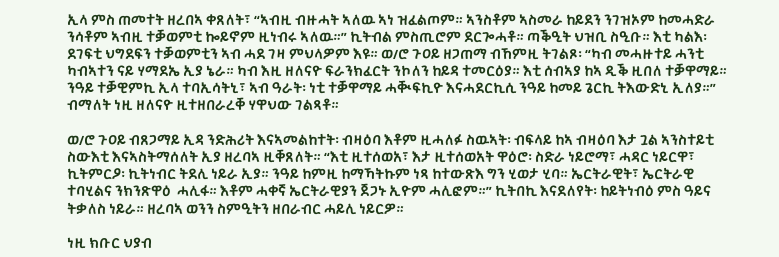ኢላ ምስ ጠመተት ዘረበኣ ቀጸለት፣ “ኣብዚ ብዙሓት ኣለዉ ኣነ ዝፈልጦም። ኣንስቶም ኣስመራ ከይደን ንገዝኦም ከመሓድራ ንሳቶም ኣብዚ ተቓወምቲ ኰይኖም ዚነብሩ ኣለዉ።” ኪትብል ምስጢሮም ደርጐሓቶ። ጣቕዒት ህዝቢ ስዒቡ። እቲ ካልእ፡ ደገፍቲ ህግደፍን ተቓወምቲን ኣብ ሓደ ገዛ ምህላዎም እዩ። ወ/ሮ ጉዐይ ዘጋጠማ ብኸምዚ ትገልጾ፡ “ካብ መሓዙተይ ሓንቲ ካብኣተን ናይ ሃማደኤ ኢያ ኔራ። ካብ እዚ ዘለናዮ ፍራንክፈርት ንኮለን ከይዳ ተመርዕያ። እቲ ሰብኣያ ከኣ ዲቕ ዚበለ ተቓዋማይ። ንዓይ ተቓዊምኪ ኢላ ተባኢሳትኒ፣ ኣብ ዓራት፡ ነቲ ተቓዋማይ ሓቚፍኪዮ እናሓደርኪሲ ንዓይ ከመይ ጌርኪ ትእውድኒ ኢለያ።” ብማለት ነዚ ዘለናዮ ዚተዘበራረቐ ሃዋህው ገልጻቶ።

ወ/ሮ ጉዐይ ብጸጋማይ ኢዳ ንድሕሪት እናኣመልከተት፡ ብዛዕባ እቶም ዚሓለፉ ስዉኣት፡ ብፍላይ ከኣ ብዛዕባ እታ ጓል ኣንስተይቲ ስውእቲ እናኣስትማሰለት ኢያ ዘረባኣ ዚቐጸለት። “እቲ ዚተሰወአ፣ እታ ዚተሰወአት ዋዕሮ፡ ስድራ ነይሮማ፣ ሓዳር ነይርዋ፣ ኪትምርዖ፡ ኪትነብር ትደሊ ነይራ ኢያ። ንዓይ ከምዚ ከማኻትኩም ነጻ ከተውጽእ ግን ሂወታ ሂባ። ኤርትራዊት፣ ኤርትራዊ ተባሂልና ንክንጽዋዕ  ሓሊፋ። እቶም ሓቀኛ ኤርትራዊያን ጀጋኑ ኢዮም ሓሊፎም።” ኪትበኪ እናደለየት፡ ከይትነብዕ ምስ ዓይና ትቃለስ ነይራ። ዘረባኣ ወንን ስምዒትን ዘበራብር ሓይሊ ነይርዎ።

ነዚ ክቡር ህያብ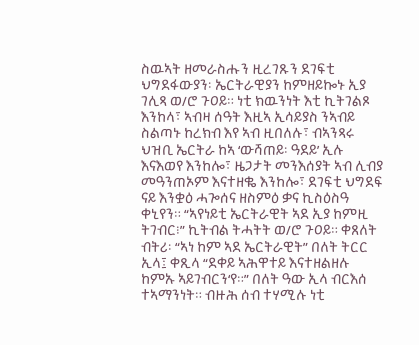ስዉኣት ዘመራስሑን ዚረገጹን ደገፍቲ ህግደፋውያን፡ ኤርትራዊያን ከምዘይኰኑ ኢያ ገሊጻ ወ/ሮ ጉዐይ። ነቲ ክዉንነት እቲ ኪትገልጾ እንከላ፣ ኣብዛ ሰዓት እዚኣ ኢሳይያስ ንኣብይ ስልጣኑ ከረክብ እየ ኣብ ዚበለሉ፣ ብኣንጻሩ ህዝቢ ኤርትራ ከኣ ‘ውሻጠይ፡ ዓደይ’ ኢሉ እናእወየ እንከሎ፣ ዜጋታት መንእሰያት ኣብ ሊብያ መዓንጠኦም እናተዘቈ እንከሎ፣ ደገፍቲ ህግደፍ ናይ እንቋዕ ሓጐሰና ዘስምዕ ቃና ኪስዕስዓ ቀኒየን። “ኣየነይቲ ኤርትራዊት ኣደ ኢያ ከምዚ ትገብር፧” ኪትብል ትሓትት ወ/ሮ ጉዐይ። ቀጸለት ብትሪ፡ “ኣነ ከም ኣደ ኤርትራዊት” በለት ትርር ኢላ፤ ቀጺላ “ደቀይ ኣሕዋተይ እናተዘልዘሉ ከምኡ ኣይገብርን‘የ።” በለት ዓው ኢላ ብርእሰ ተኣማንነት። ብዙሕ ሰብ ተሃሚሉ ነቲ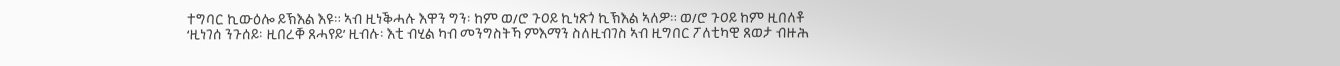ተግባር ኪውዕሎ ይኽእል እዩ። ኣብ ዚነቕሓሉ እዋን ግን፡ ከም ወ/ሮ ጉዐይ ኪነጽጎ ኪኽእል ኣለዎ። ወ/ሮ ጉዐይ ከም ዚበለቶ ‘ዚነገሰ ንጉሰይ፡ ዚበረቐ ጸሓየይ’ ዚብሉ፡ እቲ ብሂል ካብ መንግስትኻ ምእማን ስለዚብገስ ኣብ ዚግበር ፖለቲካዊ ጸወታ ብዙሕ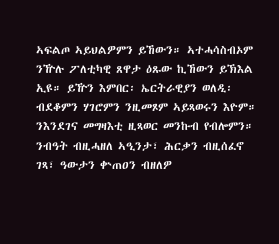ኣፍልጦ ኣይህልዎምን ይኸውን። ኣተሓሳስብኦም ንዅሉ ፖለቲካዊ ጸዋታ ዕጹው ኪኸውን ይኽእል ኢዩ። ይዅን እምበር፡ ኤርትራዊያን ወለዲ፡ ብደቆምን ሃገሮምን ንዚመጾም ኣይጻወሩን እዮም። ንእንደገና መግዛእቲ ዚጻወር መንኩብ የብሎምን። ንብዓት ብዚሓዘለ ኣዒንታ፣ ሕርቃን ብዚሰፈኖ ገጻ፣ ዓውታን ቍጠዐን ብዘለዎ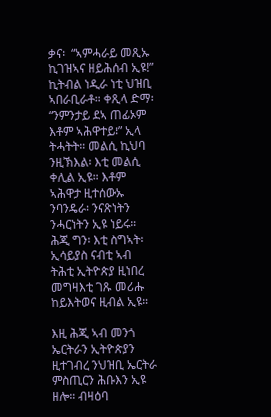ቃና፡  “ኣምሓራይ መጺኡ ኪገዝኣና ዘይሕሰብ ኢዩ!” ኪትብል ነዲራ ነቲ ህዝቢ ኣበራቢራቶ። ቀጺላ ድማ፡ “ንምንታይ ደኣ ጠፊኦም እቶም ኣሕዋተይ፧” ኢላ ትሓትት። መልሲ ኪህባ ንዚኽእል፡ እቲ መልሲ ቀሊል ኢዩ። እቶም ኣሕዋታ ዚተሰውኡ ንባንዴራ፡ ንናጽነትን ንሓርነትን ኢዩ ነይሩ። ሕጂ ግን፡ እቲ ስግኣት፡ ኢሳይያስ ናብቲ ኣብ ትሕቲ ኢትዮጵያ ዚነበረ መግዛእቲ ገጹ መሪሑ ከይእትወና ዚብል ኢዩ።

እዚ ሕጂ ኣብ መንጎ ኤርትራን ኢትዮጵያን ዚተገብረ ንህዝቢ ኤርትራ ምስጢርን ሕቡእን ኢዩ ዘሎ። ብዛዕባ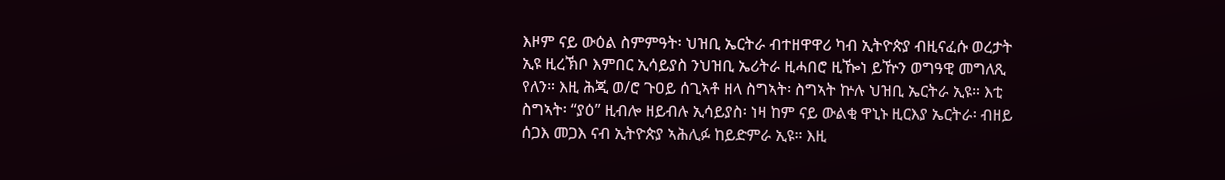እዞም ናይ ውዕል ስምምዓት፡ ህዝቢ ኤርትራ ብተዘዋዋሪ ካብ ኢትዮጵያ ብዚናፈሱ ወረታት ኢዩ ዚረኽቦ እምበር ኢሳይያስ ንህዝቢ ኤሪትራ ዚሓበሮ ዚዀነ ይዅን ወግዓዊ መግለጺ የለን። እዚ ሕጂ ወ/ሮ ጉዐይ ሰጊኣቶ ዘላ ስግኣት፡ ስግኣት ኵሉ ህዝቢ ኤርትራ ኢዩ። እቲ ስግኣት፡ “ያዕ” ዚብሎ ዘይብሉ ኢሳይያስ፡ ነዛ ከም ናይ ውልቂ ዋኒኑ ዚርእያ ኤርትራ፡ ብዘይ ሰጋእ መጋእ ናብ ኢትዮጵያ ኣሕሊፉ ከይድምራ ኢዩ። እዚ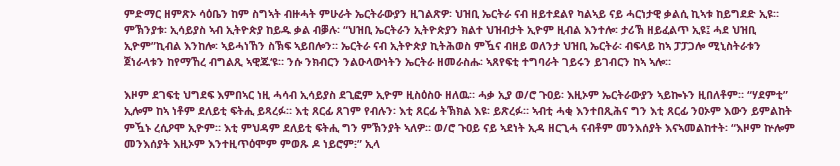ምድማር ዘምጽኦ ሳዕቤን ከም ስግኣት ብዙሓት ምሁራት ኤርትራውያን ዚገልጽዎ፡ ህዝቢ ኤርትራ ናብ ዘይተደልየ ካልኣይ ናይ ሓርነታዊ ቃልሲ ኪኣቱ ከይግደድ ኢዩ። ምኽንያቱ፡ ኢሳይያስ ኣብ ኢትዮጵያ ከይዱ ቃል ብቓሉ፡ “ህዝቢ ኤርትራን ኢትዮጵያን ክልተ ህዝብታት ኢዮም ዚብል እንተሎ፡ ታሪኽ ዘይፈልጥ ኢዩ፤ ሓደ ህዝቢ ኢዮም”ኪብል እንከሎ፡ ኣይሓነኸን ስኽፍ ኣይበሎን። ኤርትራ ናብ ኢትዮጵያ ኪትሕወስ ምዃና ብዘይ ወለንታ ህዝቢ ኤርትራ፡ ብፍላይ ከኣ ፓፓጋሎ ሚኒስትራቱን ጀነራላቱን ከየማኸረ ብግልጺ ኣዊጁ‘ዩ። ንሱ ንክብርን ንልዑላውነትን ኤርትራ ዘመራስሑ፡ ኣጸየፍቲ ተግባራት ገይሩን ይገብርን ከኣ ኣሎ።

እዞም ደገፍቲ ህግደፍ እምበኣር ነዚ ሓሳብ ኢሳይያስ ደጊፎም ኢዮም ዚስዕስዑ ዘለዉ። ሓቃ ኢያ ወ/ሮ ጉዐይ፡ እዚኦም ኤርትራውያን ኣይኰኑን ዚበለቶም። “ሃደምቲ” ኢሎም ከኣ ነቶም ደለይቲ ፍትሒ ይጻረፉ። እቲ ጸርፊ ጸገም የብሉን፡ እቲ ጸርፊ ትኽክል እዩ፡ ይጽረፉ። ኣብቲ ሓቂ እንተበጺሕና ግን እቲ ጸርፊ ንዐኦም እውን ይምልከት ምዃኑ ረሲዖሞ ኢዮም። እቲ ምህዳም ደለይቲ ፍትሒ ግን ምኽንያት ኣለዎ። ወ/ሮ ጉዐይ ናይ ኣደነት ኢዳ ዘርጊሓ ናብቶም መንእሰያት እናኣመልከተት፡ “እዞም ኵሎም መንእሰያት እዚኦም እንተዚጥዕሞም ምወጹ ዶ ነይሮም፧” ኢላ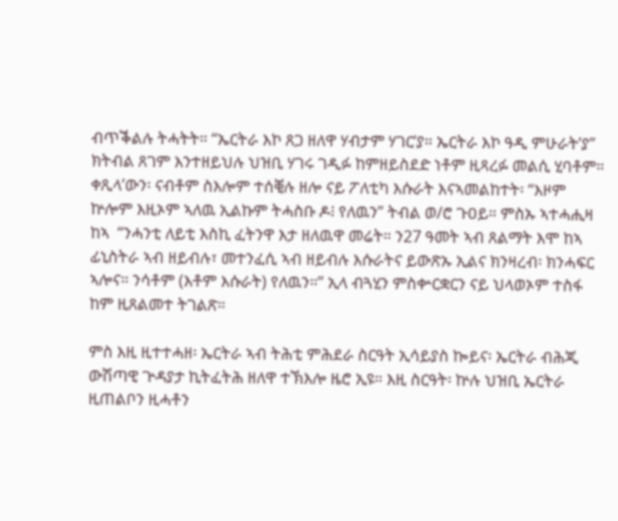ብጥቕልሉ ትሓትት። “ኤርትራ እኮ ጸጋ ዘለዋ ሃብታም ሃገር’ያ። ኤርትራ እኮ ዓዲ ምሁራት’ያ” ክትብል ጸገም እንተዘይህሉ ህዝቢ ሃገሩ ገዲፉ ከምዘይስደድ ነቶም ዚጻረፉ መልሲ ሂባቶም። ቀጺላ’ውን፡ ናብቶም ስእሎም ተሰቒሉ ዘሎ ናይ ፖለቲካ እሱራት እናኣመልከተት፡ “እዞም ኵሎም እዚኦም ኣለዉ ኢልኩም ትሓስቡ ዶ፧ የለዉን” ትብል ወ/ሮ ጉዐይ። ምስኡ ኣተሓሒዛ ከኣ  “ንሓንቲ ለይቲ እስኪ ፈትንዋ እታ ዘለዉዋ መሬት። ን27 ዓመት ኣብ ጸልማት እሞ ከኣ ፊኒስትራ ኣብ ዘይብሉ፣ መተንፈሲ ኣብ ዘይብሉ እሱራትና ይውጽኡ ኢልና ክንዛረብ፡ ክንሓፍር ኣሎና። ንሳቶም (እቶም እሱራት) የለዉን።” ኢላ ብጓሂን ምስቍርቋርን ናይ ህላወኦም ተስፋ ከም ዚጸልመተ ትገልጽ።

ምስ እዚ ዚተተሓዘ፡ ኤርትራ ኣብ ትሕቲ ምሕደራ ስርዓት ኢሳይያስ ኰይና፡ ኤርትራ ብሕጂ ውሽጣዊ ጕዳያታ ኪትፈትሕ ዘለዋ ተኽእሎ ዜሮ ኢዩ። እዚ ስርዓት፡ ኵሉ ህዝቢ ኤርትራ ዚጠልቦን ዚሓቶን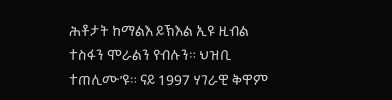ሕቶታት ከማልእ ይኽእል ኢዩ ዚብል ተስፋን ሞራልን የብሉን። ህዝቢ ተጠሊሙ’ዩ። ናይ 1997 ሃገራዊ ቅዋም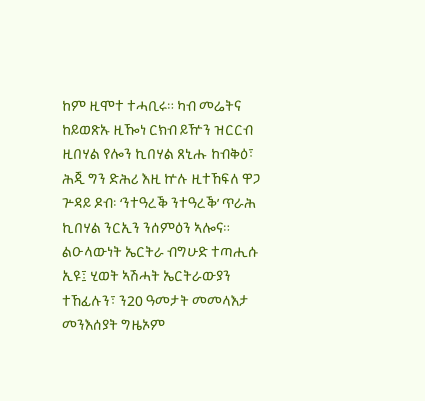ከም ዚሞተ ተሓቢሩ። ካብ መሬትና ከይወጽኡ ዚዀነ ርክብ ይዅን ዝርርብ ዚበሃል የሎን ኪበሃል ጸኒሑ ከብቅዕ፣ ሕጂ ግን ድሕሪ እዚ ኵሉ ዚተኸፍለ ዋጋ ጕዳይ ዶብ፡ ‘ንተዓረቕ ንተዓረቕ’ ጥራሕ ኪበሃል ንርኢን ንሰምዕን ኣሎና። ልዑላውነት ኤርትራ ብግሁድ ተጣሒሱ ኢዩ፤ ሂወት ኣሽሓት ኤርትራውያን ተኸፊሉን፣ ን20 ዓመታት መመላእታ መንእሰያት ግዜኦም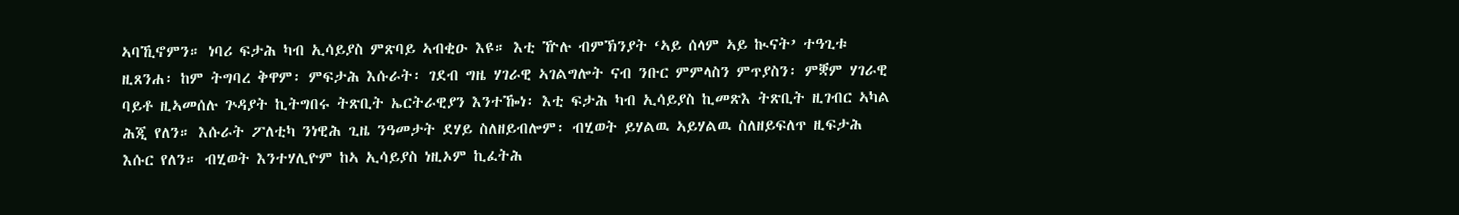ኣባኺኖምን። ነባሪ ፍታሕ ካብ ኢሳይያስ ምጽባይ ኣብቂዑ እዩ። እቲ ዅሉ ብምኽንያት ‘ኣይ ሰላም ኣይ ኲናት’ ተዓጊቱ ዚጸንሐ፡ ከም ትግባረ ቅዋም፡ ምፍታሕ እሱራት፡ ገደብ ግዜ ሃገራዊ ኣገልግሎት ናብ ንቡር ምምላስን ምጥያስን፡ ምቛም ሃገራዊ ባይቶ ዚኣመሰሉ ጕዳያት ኪትግበሩ ትጽቢት ኤርትራዊያን እንተዀነ፡ እቲ ፍታሕ ካብ ኢሳይያስ ኪመጽእ ትጽቢት ዚገብር ኣካል ሕጂ የለን። እሱራት ፖለቲካ ንነዊሕ ጊዜ ንዓመታት ደሃይ ስለዘይብሎም፡ ብሂወት ይሃልዉ ኣይሃልዉ ስለዘይፍለጥ ዚፍታሕ እሱር የለን። ብሂወት እንተሃሊዮም ከኣ ኢሳይያስ ነዚኦም ኪፈትሕ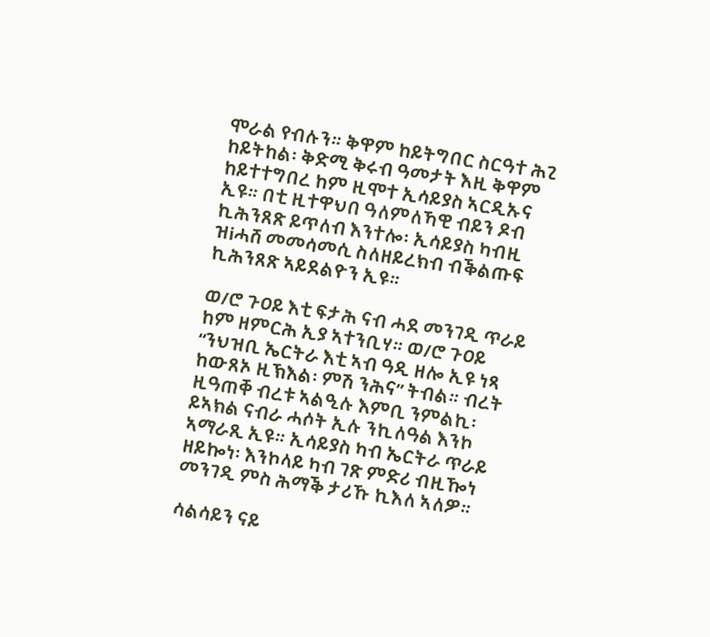ሞራል የብሉን። ቅዋም ከይትግበር ስርዓተ ሕጊ ከይትከል፡ ቅድሚ ቅሩብ ዓመታት እዚ ቅዋም ከይተተግበረ ከም ዚሞተ ኢሳይያስ ኣርዲኡና ኢዩ። በቲ ዚተዋህበ ዓለምለኻዊ ብይን ዶብ ኪሕንጸጽ ይጥለብ እንተሎ፡ ኢሳይያስ ካብዚ ዝiሓሸ መመሳመሲ ስለዘይረክብ ብቕልጡፍ ኪሕንጸጽ ኣይደልዮን ኢዩ።

ወ/ሮ ጉዐይ እቲ ፍታሕ ናብ ሓደ መንገዲ ጥራይ ከም ዘምርሕ ኢያ ኣተንቢሃ። ወ/ሮ ጉዐይ “ንህዝቢ ኤርትራ እቲ ኣብ ዓዲ ዘሎ ኢዩ ነጻ ከውጸኦ ዚኽእል፡ ምሽ ንሕና” ትብል። ብረት ዚዓጠቐ ብረቱ ኣልዒሉ እምቢ ንምልኪ፡ ይኣክል ናብራ ሓሶት ኢሉ ንኪለዓል እንኮ ኣማራጺ ኢዩ። ኢሳይያስ ካብ ኤርትራ ጥራይ ዘይኰነ፡ እንኮላይ ካብ ገጽ ምድሪ ብዚዀነ መንገዲ ምስ ሕማቕ ታሪኹ ኪእለ ኣለዎ።

ሳልሳይን ናይ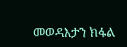መወዳእታን ክፋል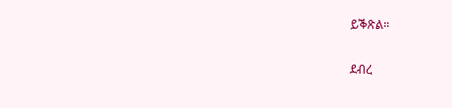ይቕጽል።

ደብረ